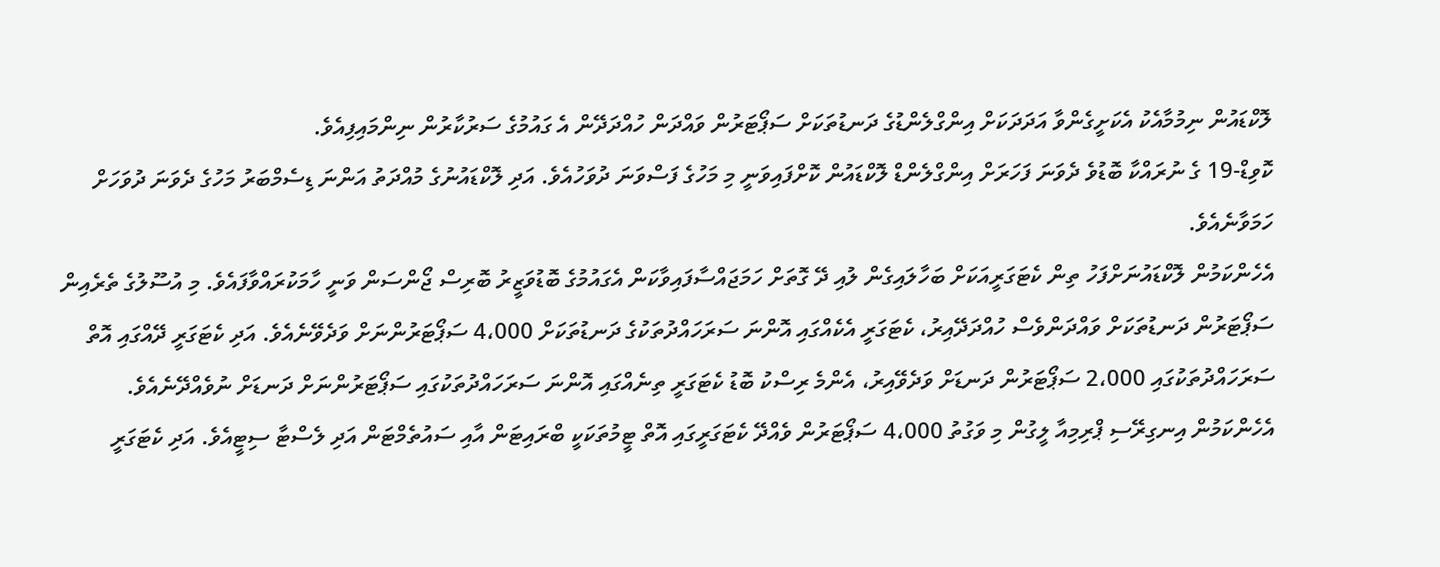ލޮކްޑައުން ނިމުމާއެކު އެކަށީގެންވާ އަދަދަކަށް އިންގްލެންޑުގެ ދަނޑުތަކަށް ސަޕޯޓަރުން ވައްދަން ހުއްދަދޭން އެ ގައުމުގެ ސަރުކާރުން ނިންމައިފިއެވެ.
ކޮވިޑް-19 ގެ ނުރައްކާ ބޮޑުވެ ދެވަނަ ފަހަރަށް އިންގްލެންޑް ލޮކްޑައުން ކޮށްފައިވަނީ މި މަހުގެ ފަސްވަނަ ދުވަހުއެވެ. އަދި ލޮކްޑައުނުގެ މުއްދަތު އަންނަ ޑިސެމްބަރު މަހުގެ ދެވަނަ ދުވަހަށް ހަމަވާނެއެވެ.
އެހެންކަމުން ލޮކްޑައުނަށްފަހު ތިން ކެޓަގަރީއަކަށް ބަހާލައިގެން ލުއި ދޭ ގޮތަށް ހަމަޖައްސާފައިވާކަން އެގައުމުގެ ބޮޑުވަޒީރު ބޮރިސް ޖޯންސަން ވަނީ ހާމަކުރައްވާފައެވެ. މި އުސޫލުގެ ތެރެއިން ސަޕޯޓަރުން ދަނޑުތަކަށް ވައްދަންވެސް ހުއްދަދޭއިރު، ކެޓަގަރީ އެކެއްގައި އޮންނަ ސަރަހައްދުތަކުގެ ދަނޑުތަކަށް 4،000 ސަޕޯޓަރުންނަށް ވަދެވޭނެއެވެ. އަދި ކެޓަގަރީ ދޭއްގައި އޮތް ސަރަހައްދުތަކުގައި 2،000 ސަޕޯޓަރުން ދަނޑަށް ވަދެވޭއިރު، އެންމެ ރިސްކު ބޮޑު ކެޓަގަރީ ތިނެއްގައި އޮންނަ ސަރަހައްދުތަކުގައި ސަޕޯޓަރުންނަށް ދަނޑަށް ނުވެއްދޭނެއެވެ.
އެހެންކަމުން އިނގިރޭސި ޕްރިމިއާ ލީގުން މި ވަގުތު 4،000 ސަޕޯޓަރުން ވެއްދޭ ކެޓަގަރީގައި އޮތް ޓީމުތަކަކީ ބްރައިޓަން އާއި ސައުތެމްޓަން އަދި ލެސްޓާ ސިޓީއެވެ. އަދި ކެޓަގަރީ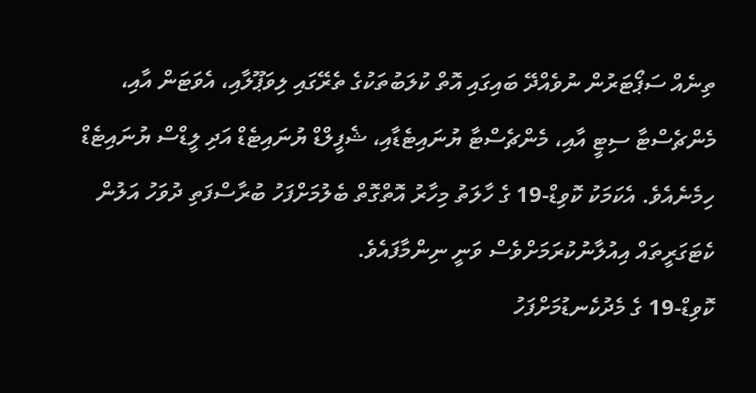ތިނެއް ސަޕޯޓަރުން ނުވެއްދޭ ބައިގައި އޮތް ކުލަބުތަކުގެ ތެރޭގައި ލިވަޕޫލާއި، އެވަޓަން އާއި، މެންޗެސްޓާ ސިޓީ އާއި، މެންޗެސްޓާ ޔުނައިޓެޑާއި، ޝެފީލްޑް ޔުނައިޓެޑް އަދި ލީޑްސް ޔުނައިޓެޑް ހިމެނެއެވެ. އެކަމަކު ކޮވިޑް-19 ގެ ހާލަތު މިހާރު އޮތްގޮތް ބެލުމަށްފަހު ބުރާސްފަތި ދުވަހު އަލުން ކެޓަގަރީތައް އިއުލާނުކުރަމަށްވެސް ވަނީ ނިންމާފައެވެ.
ކޮވިޑް-19 ގެ މެދުކެނޑުމަށްފަހު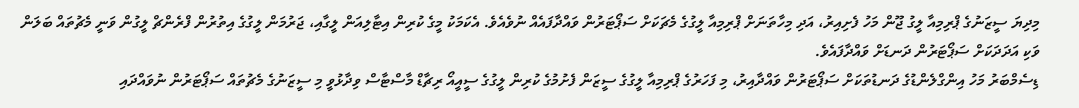މިދިޔަ ސީޒަނުގެ ޕްރިމިއާ ލީގު ޖޫން މަހު ފެށިއިރު، އަދި މިހާތަނަށް ޕްރިމިއާ ލީގުގެ މެޗަކަށް ސަޕޯޓަރުން ވައްދާފައެއް ނުވެއެވެ. އެކަމަކު މީގެ ކުރިން އިޓާލިއަން ލީގާއި، ޖަރުމަން ލީގުގެ އިތުރުން ފްރެންޗް ލީގުން ވަނީ މެޗުތައް ބަލަން ވަކި އަދަދަކަށް ސަޕޯޓަރުން ދަނޑަށް ވައްދާފައެވެ.
ޑިސެމްބަރު މަހު އިންގްލެންޑުގެ ދަނޑުތަކަށް ސަޕޯޓަރުން ވައްދާއިރު، މި ފަހަރުގެ ޕްރިމިއާ ލީގުގެ ސީޒަން ފެށުމުގެ ކުރިން ލީގުގެ ސީއީއޯ ރިޗާޑް މާސްޓާސް ވިދާޅުވީ މި ސީޒަނުގެ މެޗުތައް ސަޕޯޓަރުން ނުވައްދައި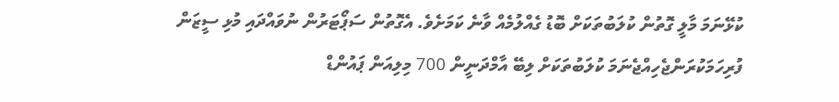ކުޅޭނަމަ މާލީ ގޮތުން ކުލަބުތަކަށް ބޮޑު ގެއްލުމެއް ވާނެ ކަމަށެވެ. އެގޮތުން ސަޕޯޓަރުން ނުވައްދައި މުޅި ސީޒަން ފުރިހަމަކުރަންޖެހިއްޖެނަމަ ކުލަބުތަކަށް ލިބޭ އާމްދަނީން 700 މިލިއަން ޕައުންޑް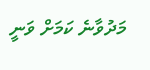މަދުވާނެ ކަމަށް ވަނީ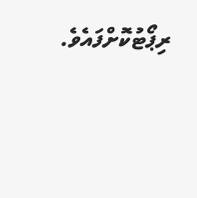ރިޕޯޓުކޮށްފައެވެ.